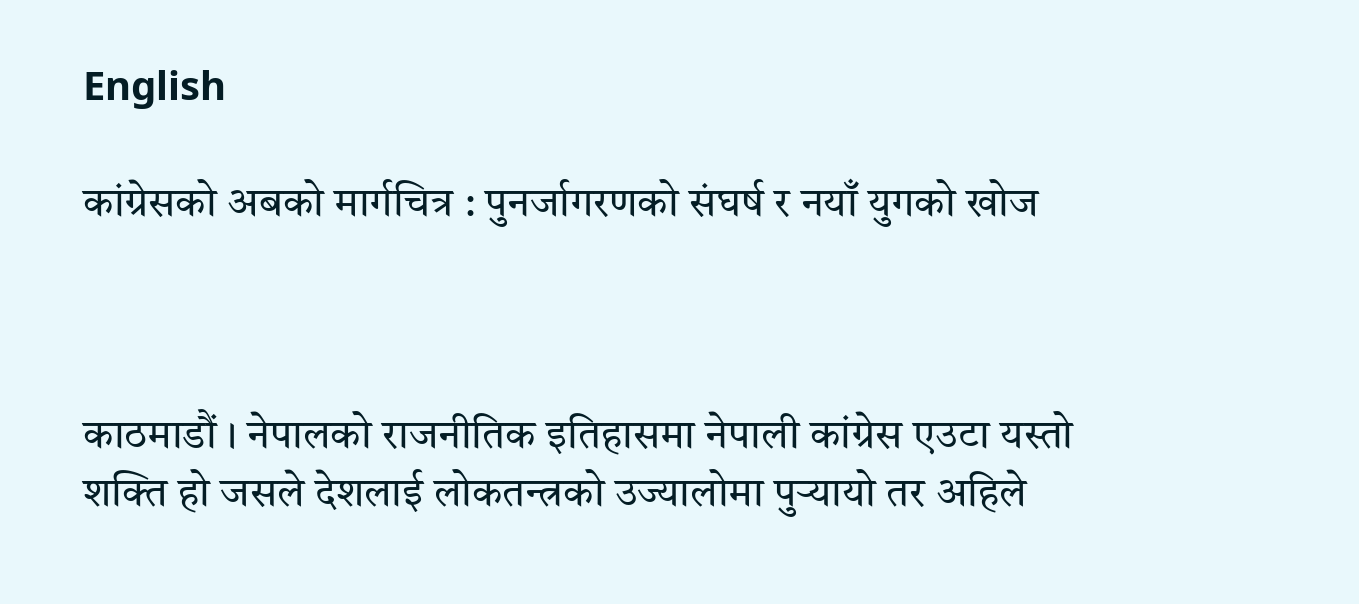English

कांग्रेसको अबको मार्गचित्र : पुनर्जागरणको संघर्ष र नयाँ युगको खोज



काठमाडौं । नेपालको राजनीतिक इतिहासमा नेपाली कांग्रेस एउटा यस्तो शक्ति हो जसले देशलाई लोकतन्त्रको उज्यालोमा पुर्‍यायो तर अहिले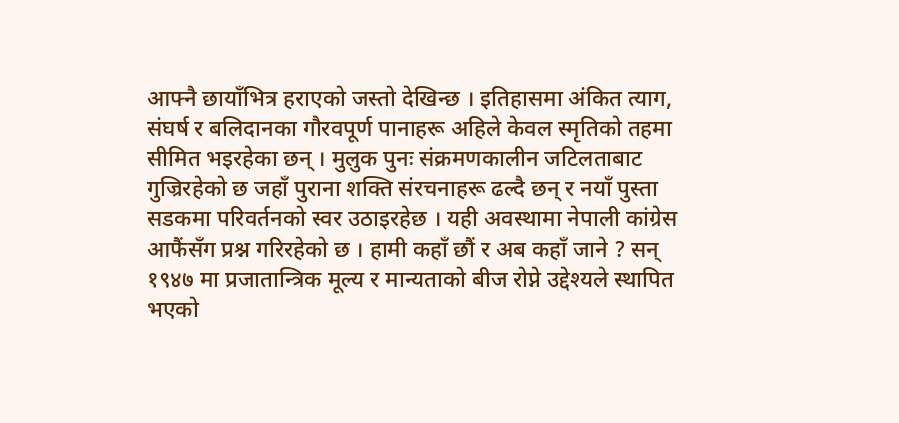आफ्नै छायाँभित्र हराएको जस्तो देखिन्छ । इतिहासमा अंकित त्याग, संघर्ष र बलिदानका गौरवपूर्ण पानाहरू अहिले केवल स्मृतिको तहमा सीमित भइरहेका छन् । मुलुक पुनः संक्रमणकालीन जटिलताबाट गुज्रिरहेको छ जहाँ पुराना शक्ति संरचनाहरू ढल्दै छन् र नयाँ पुस्ता सडकमा परिवर्तनको स्वर उठाइरहेछ । यही अवस्थामा नेपाली कांग्रेस आफैंसँग प्रश्न गरिरहेको छ । हामी कहाँ छौं र अब कहाँ जाने ? सन् १९४७ मा प्रजातान्त्रिक मूल्य र मान्यताको बीज रोप्ने उद्देश्यले स्थापित भएको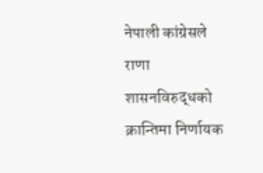नेपाली कांग्रेसले राणा शासनविरुद्धको क्रान्तिमा निर्णायक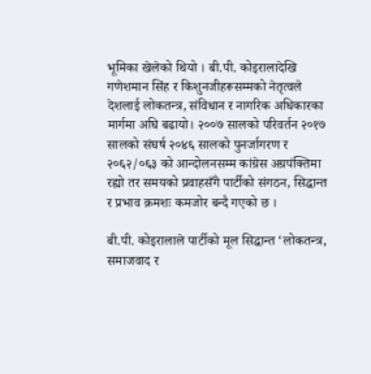भूमिका खेलेको थियो । बी.पी. कोइरालादेखि गणेशमान सिंह र किशुनजीहरूसम्मको नेतृत्वले देशलाई लोकतन्त्र, संविधान र नागरिक अधिकारका मार्गमा अघि बढायो। २००७ सालको परिवर्तन २०१७ सालको संघर्ष २०४६ सालको पुनर्जागरण र २०६२/०६३ को आन्दोलनसम्म कांग्रेस अग्रपंक्तिमा रह्यो तर समयको प्रवाहसँगै पार्टीको संगठन, सिद्धान्त र प्रभाव क्रमशः कमजोर बन्दै गएको छ ।

बी.पी. कोइरालाले पार्टीको मूल सिद्धान्त ‘लोकतन्त्र, समाजवाद र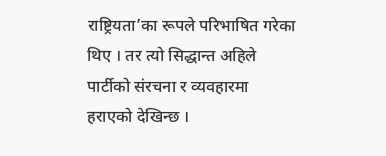राष्ट्रियता’का रूपले परिभाषित गरेका थिए । तर त्यो सिद्धान्त अहिले पार्टीको संरचना र व्यवहारमा हराएको देखिन्छ ।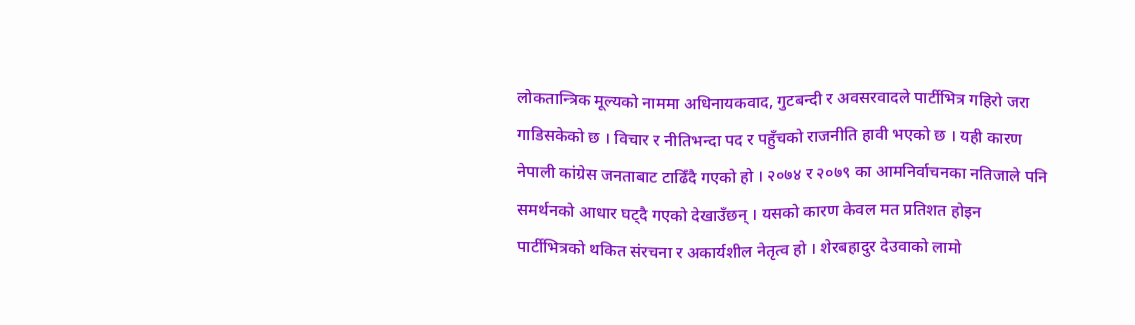लोकतान्त्रिक मूल्यको नाममा अधिनायकवाद, गुटबन्दी र अवसरवादले पार्टीभित्र गहिरो जरा गाडिसकेको छ । विचार र नीतिभन्दा पद र पहुँचको राजनीति हावी भएको छ । यही कारण नेपाली कांग्रेस जनताबाट टाढिँदै गएको हो । २०७४ र २०७९ का आमनिर्वाचनका नतिजाले पनि समर्थनको आधार घट्दै गएको देखाउँछन् । यसको कारण केवल मत प्रतिशत होइन पार्टीभित्रको थकित संरचना र अकार्यशील नेतृत्व हो । शेरबहादुर देउवाको लामो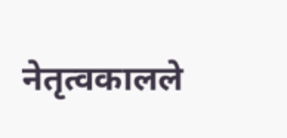नेतृत्वकालले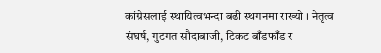कांग्रेसलाई स्थायित्वभन्दा बढी स्थगनमा राख्यो । नेतृत्व संघर्ष, गुटगत सौदाबाजी, टिकट बाँडफाँड र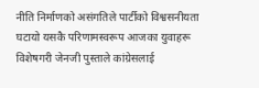नीति निर्माणको असंगतिले पार्टीको विश्वसनीयता घटायो यसकै परिणामस्वरूप आजका युवाहरू विशेषगरी जेनजी पुस्ताले कांग्रेसलाई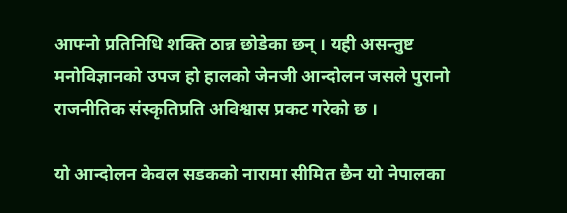आफ्नो प्रतिनिधि शक्ति ठान्न छोडेका छन् । यही असन्तुष्ट मनोविज्ञानको उपज हो हालको जेनजी आन्दोलन जसले पुरानो राजनीतिक संस्कृतिप्रति अविश्वास प्रकट गरेको छ ।

यो आन्दोलन केवल सडकको नारामा सीमित छैन यो नेपालका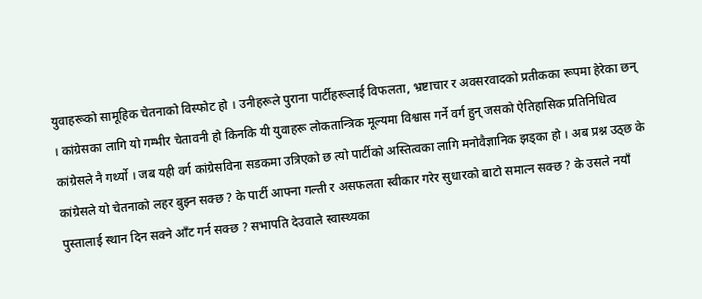युवाहरूको सामूहिक चेतनाको विस्फोट हो । उनीहरूले पुराना पार्टीहरूलाई विफलता, भ्रष्टाचार र अवसरवादको प्रतीकका रूपमा हेरेका छन् । कांग्रेसका लागि यो गम्भीर चेतावनी हो किनकि यी युवाहरू लोकतान्त्रिक मूल्यमा विश्वास गर्ने वर्ग हुन् जसको ऐतिहासिक प्रतिनिधित्व कांग्रेसले नै गर्थ्यो । जब यही वर्ग कांग्रेसविना सडकमा उत्रिएको छ त्यो पार्टीको अस्तित्वका लागि मनोवैज्ञानिक झड्का हो । अब प्रश्न उठ्छ के कांग्रेसले यो चेतनाको लहर बुझ्न सक्छ ? के पार्टी आफ्ना गल्ती र असफलता स्वीकार गरेर सुधारको बाटो समात्न सक्छ ? के उसले नयाँ पुस्तालाई स्थान दिन सक्ने आँट गर्न सक्छ ? सभापति देउवाले स्वास्थ्यका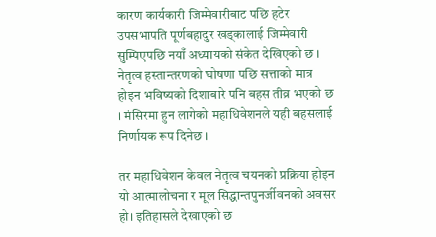कारण कार्यकारी जिम्मेवारीबाट पछि हटेर उपसभापति पूर्णबहादुर खड्कालाई जिम्मेवारी सुम्पिएपछि नयाँ अध्यायको संकेत देखिएको छ । नेतृत्व हस्तान्तरणको घोषणा पछि सत्ताको मात्र होइन भविष्यको दिशाबारे पनि बहस तीव्र भएको छ । मंसिरमा हुन लागेको महाधिवेशनले यही बहसलाई निर्णायक रूप दिनेछ ।

तर महाधिवेशन केवल नेतृत्व चयनको प्रक्रिया होइन यो आत्मालोचना र मूल सिद्धान्तपुनर्जीवनको अवसर हो। इतिहासले देखाएको छ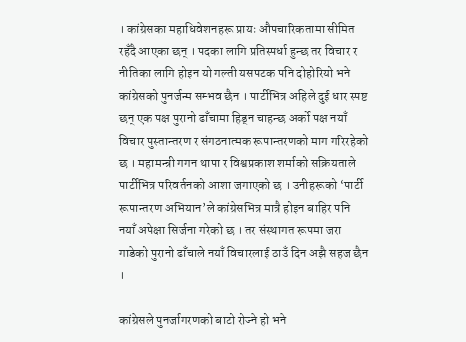। कांग्रेसका महाधिवेशनहरू प्रायः औपचारिकतामा सीमित रहँदै आएका छन् । पदका लागि प्रतिस्पर्धा हुन्छ तर विचार र नीतिका लागि होइन यो गल्ती यसपटक पनि दोहोरियो भने कांग्रेसको पुनर्जन्म सम्भव छैन । पार्टीभित्र अहिले दुई धार स्पष्ट छन् एक पक्ष पुरानो ढाँचामा हिड्न चाहन्छ अर्को पक्ष नयाँ विचार पुस्तान्तरण र संगठनात्मक रूपान्तरणको माग गरिरहेको छ । महामन्त्री गगन थापा र विश्वप्रकाश शर्माको सक्रियताले पार्टीभित्र परिवर्तनको आशा जगाएको छ । उनीहरूको ‘पार्टी रूपान्तरण अभियान’ले कांग्रेसभित्र मात्रै होइन बाहिर पनि नयाँ अपेक्षा सिर्जना गरेको छ । तर संस्थागत रूपमा जरा गाडेको पुरानो ढाँचाले नयाँ विचारलाई ठाउँ दिन अझै सहज छैन ।

कांग्रेसले पुनर्जागरणको बाटो रोज्ने हो भने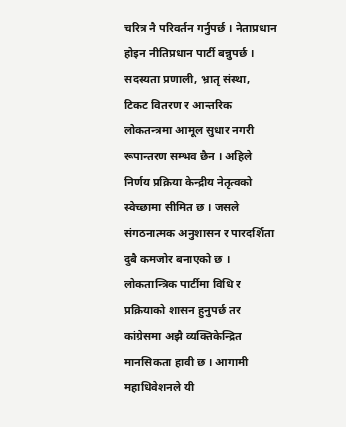चरित्र नै परिवर्तन गर्नुपर्छ । नेताप्रधान होइन नीतिप्रधान पार्टी बन्नुपर्छ । सदस्यता प्रणाली, भ्रातृ संस्था, टिकट वितरण र आन्तरिक लोकतन्त्रमा आमूल सुधार नगरी रूपान्तरण सम्भव छैन । अहिले निर्णय प्रक्रिया केन्द्रीय नेतृत्वको स्वेच्छामा सीमित छ । जसले संगठनात्मक अनुशासन र पारदर्शिता दुबै कमजोर बनाएको छ । लोकतान्त्रिक पार्टीमा विधि र प्रक्रियाको शासन हुनुपर्छ तर कांग्रेसमा अझै व्यक्तिकेन्द्रित मानसिकता हावी छ । आगामी महाधिवेशनले यी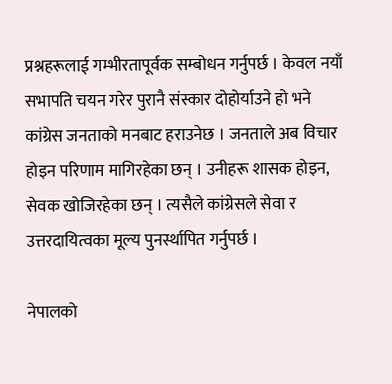प्रश्नहरूलाई गम्भीरतापूर्वक सम्बोधन गर्नुपर्छ । केवल नयाँ सभापति चयन गरेर पुरानै संस्कार दोहोर्याउने हो भने कांग्रेस जनताको मनबाट हराउनेछ । जनताले अब विचार होइन परिणाम मागिरहेका छन् । उनीहरू शासक होइन, सेवक खोजिरहेका छन् । त्यसैले कांग्रेसले सेवा र उत्तरदायित्वका मूल्य पुनर्स्थापित गर्नुपर्छ ।

नेपालको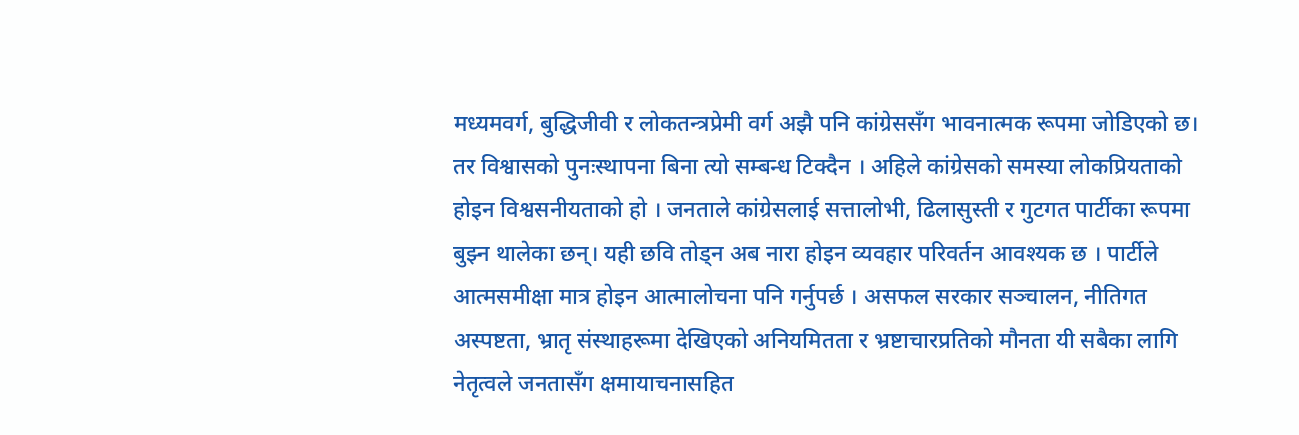मध्यमवर्ग, बुद्धिजीवी र लोकतन्त्रप्रेमी वर्ग अझै पनि कांग्रेससँग भावनात्मक रूपमा जोडिएको छ। तर विश्वासको पुनःस्थापना बिना त्यो सम्बन्ध टिक्दैन । अहिले कांग्रेसको समस्या लोकप्रियताको होइन विश्वसनीयताको हो । जनताले कांग्रेसलाई सत्तालोभी, ढिलासुस्ती र गुटगत पार्टीका रूपमा बुझ्न थालेका छन्। यही छवि तोड्न अब नारा होइन व्यवहार परिवर्तन आवश्यक छ । पार्टीले आत्मसमीक्षा मात्र होइन आत्मालोचना पनि गर्नुपर्छ । असफल सरकार सञ्चालन, नीतिगत अस्पष्टता, भ्रातृ संस्थाहरूमा देखिएको अनियमितता र भ्रष्टाचारप्रतिको मौनता यी सबैका लागि नेतृत्वले जनतासँग क्षमायाचनासहित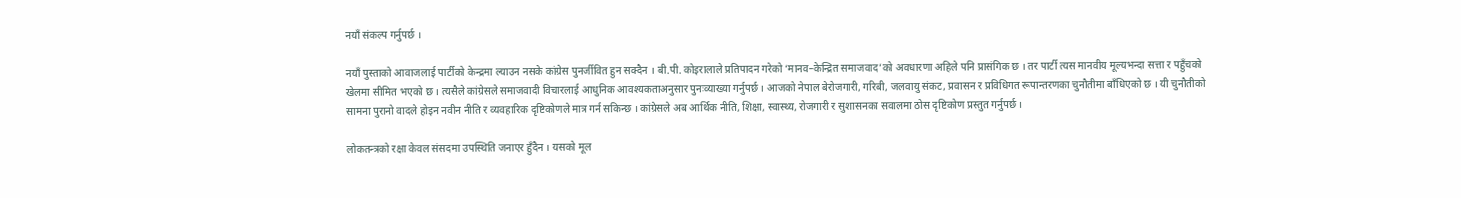नयाँ संकल्प गर्नुपर्छ ।

नयाँ पुस्ताको आवाजलाई पार्टीको केन्द्रमा ल्याउन नसके कांग्रेस पुनर्जीवित हुन सक्दैन । बी.पी. कोइरालाले प्रतिपादन गरेको ‘मानव–केन्द्रित समाजवाद’को अवधारणा अहिले पनि प्रासंगिक छ । तर पार्टी त्यस मानवीय मूल्यभन्दा सत्ता र पहुँचको खेलमा सीमित भएको छ । त्यसैले कांग्रेसले समाजवादी विचारलाई आधुनिक आवश्यकताअनुसार पुनःव्याख्या गर्नुपर्छ । आजको नेपाल बेरोजगारी, गरिबी, जलवायु संकट, प्रवासन र प्रविधिगत रूपान्तरणका चुनौतीमा बाँधिएको छ । यी चुनौतीको सामना पुरानो वादले होइन नवीन नीति र व्यवहारिक दृष्टिकोणले मात्र गर्न सकिन्छ । कांग्रेसले अब आर्थिक नीति, शिक्षा, स्वास्थ्य, रोजगारी र सुशासनका सवालमा ठोस दृष्टिकोण प्रस्तुत गर्नुपर्छ ।

लोकतन्त्रको रक्षा केवल संसदमा उपस्थिति जनाएर हुँदैन । यसको मूल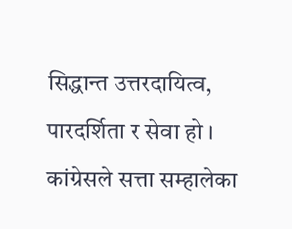सिद्धान्त उत्तरदायित्व, पारदर्शिता र सेवा हो । कांग्रेसले सत्ता सम्हालेका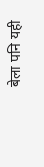बेला पनि यही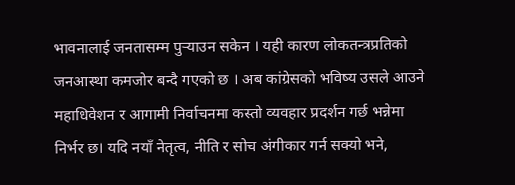भावनालाई जनतासम्म पुर्‍याउन सकेन । यही कारण लोकतन्त्रप्रतिको जनआस्था कमजोर बन्दै गएको छ । अब कांग्रेसको भविष्य उसले आउने महाधिवेशन र आगामी निर्वाचनमा कस्तो व्यवहार प्रदर्शन गर्छ भन्नेमा निर्भर छ। यदि नयाँ नेतृत्व, नीति र सोच अंगीकार गर्न सक्यो भने,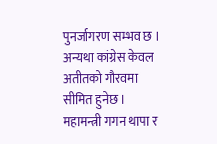पुनर्जागरण सम्भव छ । अन्यथा कांग्रेस केवल अतीतको गौरवमा सीमित हुनेछ । महामन्त्री गगन थापा र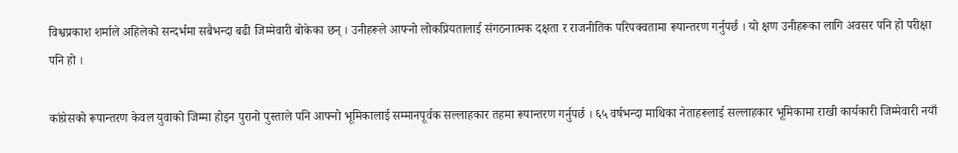विश्वप्रकाश शर्माले अहिलेको सन्दर्भमा सबैभन्दा बढी जिम्मेवारी बोकेका छन् । उनीहरूले आफ्नो लोकप्रियतालाई संगठनात्मक दक्षता र राजनीतिक परिपक्वतामा रूपान्तरण गर्नुपर्छ । यो क्षण उनीहरूका लागि अवसर पनि हो परीक्षा पनि हो ।

कांग्रेसको रूपान्तरण केवल युवाको जिम्मा होइन पुरानो पुस्ताले पनि आफ्नो भूमिकालाई सम्मानपूर्वक सल्लाहकार तहमा रूपान्तरण गर्नुपर्छ । ६५ वर्षभन्दा माथिका नेताहरूलाई सल्लाहकार भूमिकामा राखी कार्यकारी जिम्मेवारी नयाँ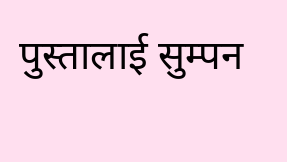पुस्तालाई सुम्पन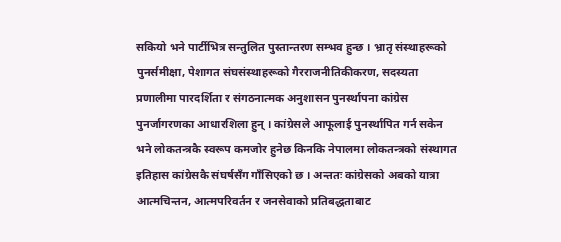सकियो भने पार्टीभित्र सन्तुलित पुस्तान्तरण सम्भव हुन्छ । भ्रातृ संस्थाहरूको पुनर्समीक्षा, पेशागत संघसंस्थाहरूको गैरराजनीतिकीकरण, सदस्यता प्रणालीमा पारदर्शिता र संगठनात्मक अनुशासन पुनर्स्थापना कांग्रेस पुनर्जागरणका आधारशिला हुन् । कांग्रेसले आफूलाई पुनर्स्थापित गर्न सकेन भने लोकतन्त्रकै स्वरूप कमजोर हुनेछ किनकि नेपालमा लोकतन्त्रको संस्थागत इतिहास कांग्रेसकै संघर्षसँग गाँसिएको छ । अन्ततः कांग्रेसको अबको यात्रा आत्मचिन्तन, आत्मपरिवर्तन र जनसेवाको प्रतिबद्धताबाट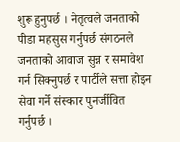शुरू हुनुपर्छ । नेतृत्वले जनताको पीडा महसुस गर्नुपर्छ संगठनले जनताको आवाज सुन्न र समावेश गर्न सिक्नुपर्छ र पार्टीले सत्ता होइन सेवा गर्ने संस्कार पुनर्जीवित गर्नुपर्छ ।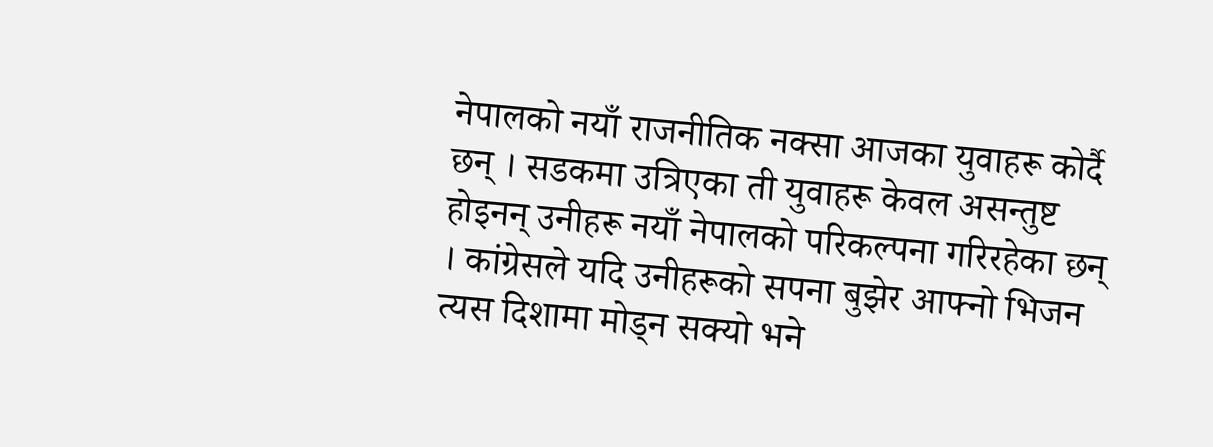नेपालको नयाँ राजनीतिक नक्सा आजका युवाहरू कोर्दै छन् । सडकमा उत्रिएका ती युवाहरू केवल असन्तुष्ट होइनन् उनीहरू नयाँ नेपालको परिकल्पना गरिरहेका छन् । कांग्रेसले यदि उनीहरूको सपना बुझेर आफ्नो भिजन त्यस दिशामा मोड्न सक्यो भने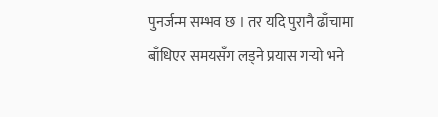पुनर्जन्म सम्भव छ । तर यदि पुरानै ढाँचामा बाँधिएर समयसँग लड्ने प्रयास गर्‍यो भने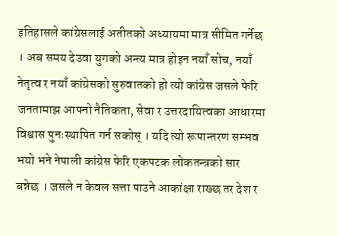इतिहासले कांग्रेसलाई अतीतको अध्यायमा मात्र सीमित गर्नेछ । अब समय देउवा युगको अन्त्य मात्र होइन नयाँ सोच, नयाँ नेतृत्व र नयाँ कांग्रेसको सुरुवातको हो त्यो कांग्रेस जसले फेरि जनतामाझ आफ्नो नैतिकता, सेवा र उत्तरदायित्वका आधारमा विश्वास पुनःस्थापित गर्न सकोस् । यदि त्यो रूपान्तरण सम्भव भयो भने नेपाली कांग्रेस फेरि एकपटक लोकतन्त्रको सार बन्नेछ । जसले न केवल सत्ता पाउने आकांक्षा राख्छ तर देश र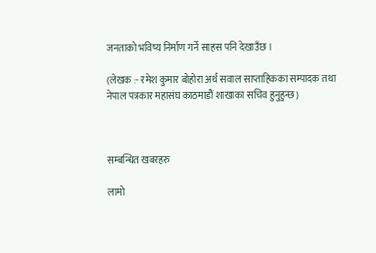जनताको भविष्य निर्माण गर्ने साहस पनि देखाउँछ ।

(लेखक :- रमेश कुमार बोहोरा अर्थ सवाल साप्ताहिकका सम्पादक तथा नेपाल पत्रकार महासंघ काठमाडौं शाखाका सचिव हुनुहुन्छ)



सम्बन्धित खबरहरु

लामो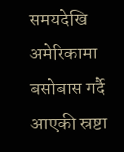समयदेखि अमेरिकामा बसोबास गर्दै आएकी स्रष्टा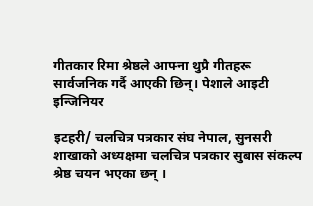गीतकार रिमा श्रेष्ठले आफ्ना थुप्रै गीतहरू सार्वजनिक गर्दै आएकी छिन्। पेशाले आइटी इन्जिनियर

इटहरी/ चलचित्र पत्रकार संघ नेपाल, सुनसरी शाखाको अध्यक्षमा चलचित्र पत्रकार सुबास संकल्प श्रेष्ठ चयन भएका छन् ।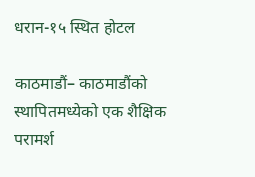धरान-१५ स्थित होटल

काठमाडौं– काठमाडौंको स्थापितमध्येको एक शैक्षिक परामर्श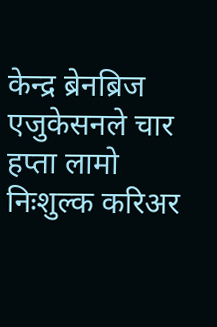केन्द्र ब्रेनब्रिज एजुकेसनले चार हप्ता लामो निःशुल्क करिअर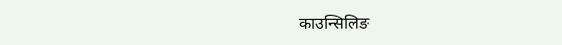काउन्सिलिङ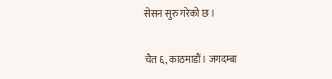सेसन सुरु गरेको छ ।

चैत ६, काठमाडौं। जगदम्बा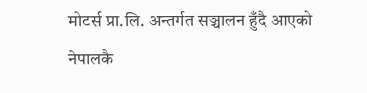मोटर्स प्रा.लि. अन्तर्गत सञ्चालन हुँदै आएको नेपालकै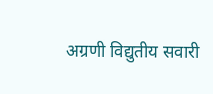अग्रणी विद्युतीय सवारी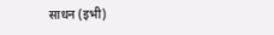साधन (इभी)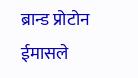ब्रान्ड प्रोटोन ईमासले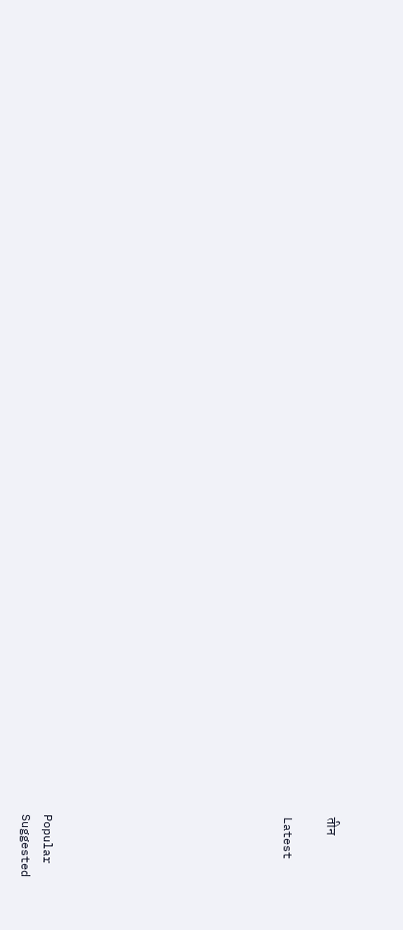तीन

Latest










Popular
Suggested